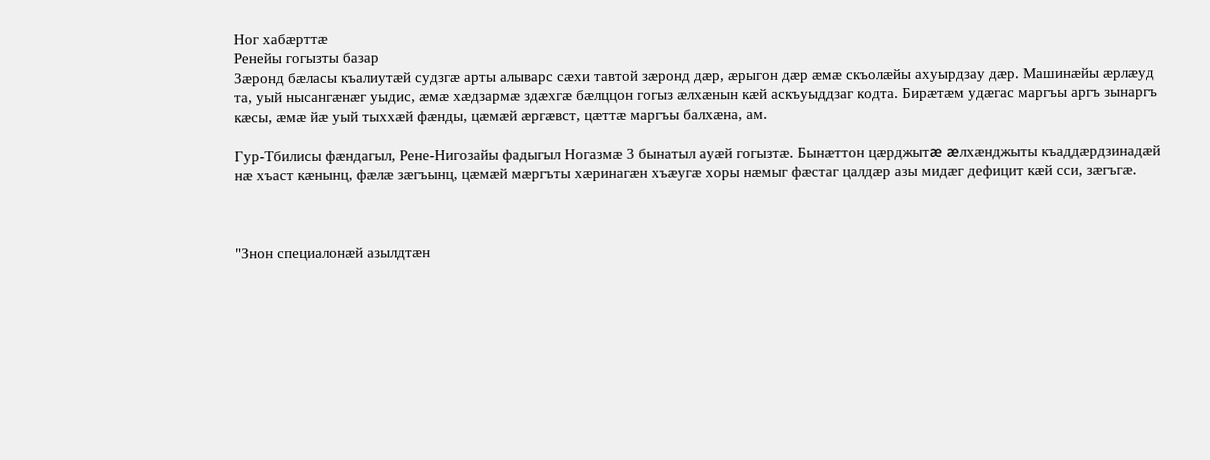Ног хабæрттæ
Ренейы гогызты базар
Зæронд бæласы къалиутæй судзгæ арты алыварс сæхи тавтой зæронд дæр, æрыгон дæр æмæ скъолæйы ахуырдзау дæр. Машинæйы æрлæуд та, уый нысангæнæг уыдис, æмæ хæдзармæ здæхгæ бæлццон гогыз æлхæнын кæй аскъуыддзаг кодта. Бирæтæм удæгас маргъы аргъ зынаргъ кæсы, æмæ йæ уый тыххæй фæнды, цæмæй æргæвст, цæттæ маргъы балхæна, ам.

Гур-Тбилисы фæндагыл, Рене-Нигозайы фадыгыл Ногазмæ 3 бынатыл ауæй гогызтæ. Бынæттон цæрджытæ æлхæнджыты къаддæрдзинадæй нæ хъаст кæнынц, фæлæ зæгъынц, цæмæй мæргъты хæринагæн хъæугæ хоры нæмыг фæстаг цалдæр азы мидæг дефицит кæй сси, зæгъгæ.



"Знон специалонæй азылдтæн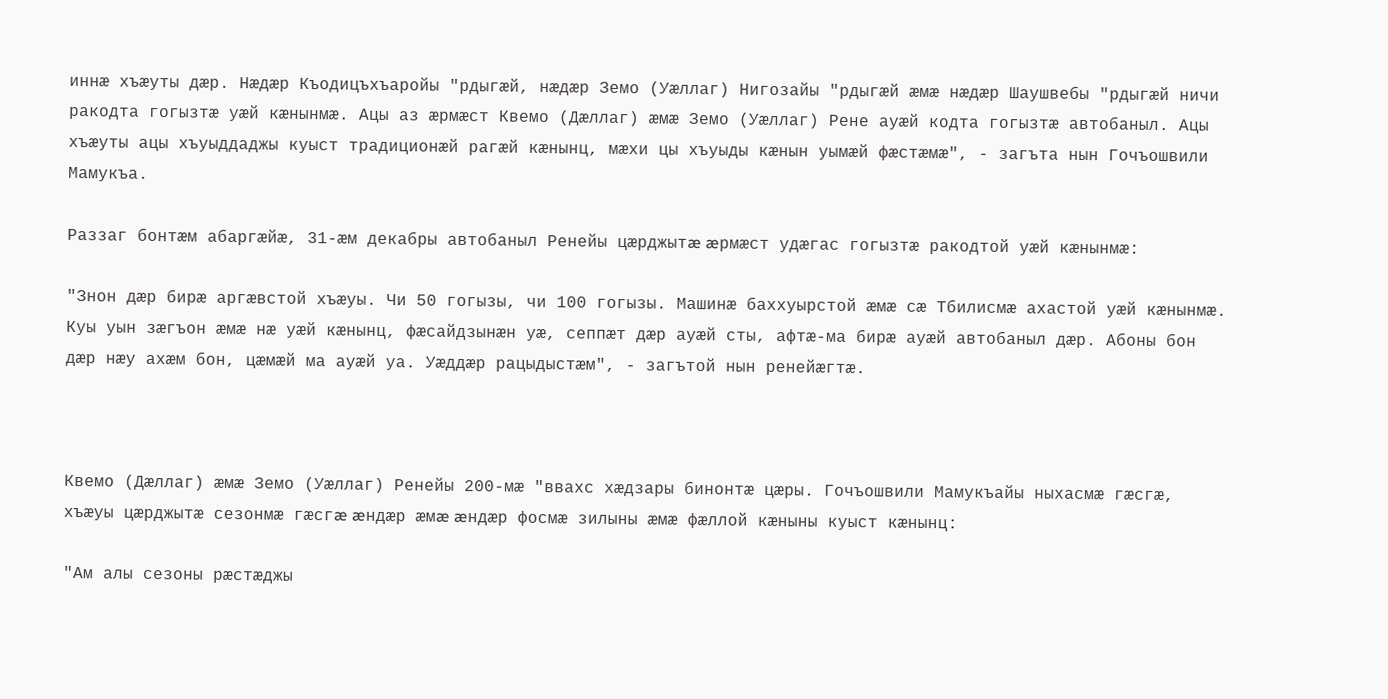иннæ хъæуты дæр. Нæдæр Къодицъхъаройы "рдыгæй, нæдæр Земо (Уæллаг) Нигозайы "рдыгæй æмæ нæдæр Шаушвебы "рдыгæй ничи ракодта гогызтæ уæй кæнынмæ. Ацы аз æрмæст Квемо (Дæллаг) æмæ Земо (Уæллаг) Рене ауæй кодта гогызтæ автобаныл. Ацы хъæуты ацы хъуыддаджы куыст традиционæй рагæй кæнынц, мæхи цы хъуыды кæнын уымæй фæстæмæ", - загъта нын Гочъошвили Мамукъа.

Раззаг бонтæм абаргæйæ, 31-æм декабры автобаныл Ренейы цæрджытæ æрмæст удæгас гогызтæ ракодтой уæй кæнынмæ:

"Знон дæр бирæ аргæвстой хъæуы. Чи 50 гогызы, чи 100 гогызы. Машинæ баххуырстой æмæ сæ Тбилисмæ ахастой уæй кæнынмæ. Куы уын зæгъон æмæ нæ уæй кæнынц, фæсайдзынæн уæ, сеппæт дæр ауæй сты, афтæ-ма бирæ ауæй автобаныл дæр. Абоны бон дæр нæу ахæм бон, цæмæй ма ауæй уа. Уæддæр рацыдыстæм", - загътой нын ренейæгтæ.



Квемо (Дæллаг) æмæ Земо (Уæллаг) Ренейы 200-мæ "ввахс хæдзары бинонтæ цæры. Гочъошвили Мамукъайы ныхасмæ гæсгæ, хъæуы цæрджытæ сезонмæ гæсгæ æндæр æмæ æндæр фосмæ зилыны æмæ фæллой кæныны куыст кæнынц:

"Ам алы сезоны рæстæджы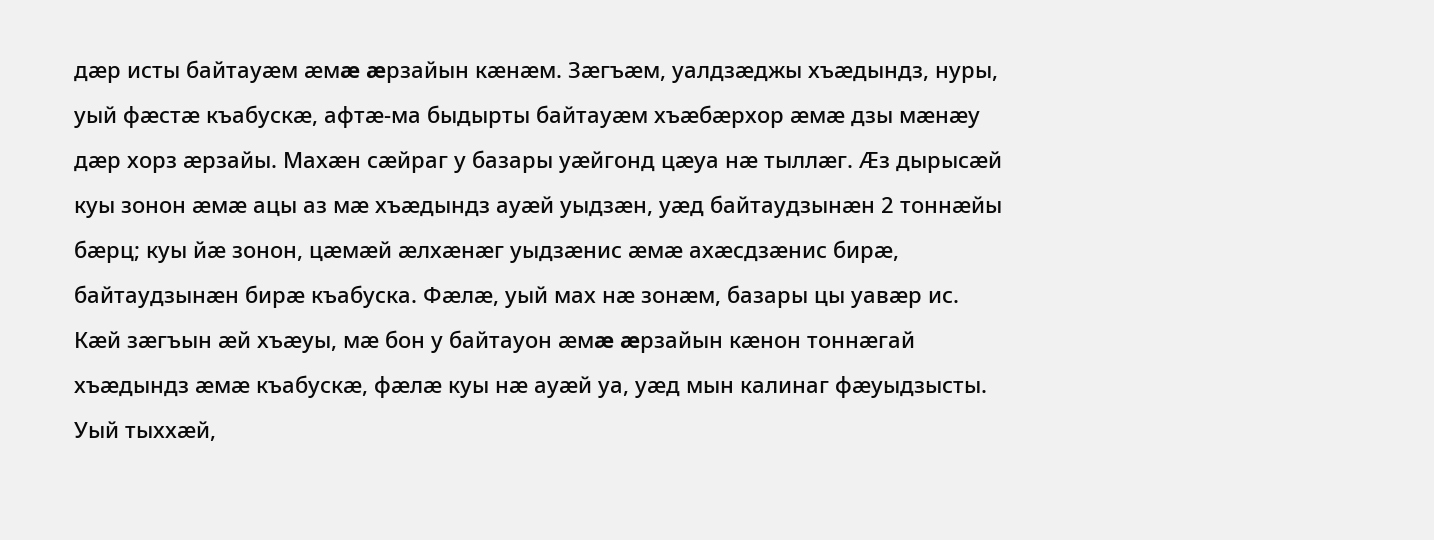дæр исты байтауæм æмæ æрзайын кæнæм. Зæгъæм, уалдзæджы хъæдындз, нуры, уый фæстæ къабускæ, афтæ-ма быдырты байтауæм хъæбæрхор æмæ дзы мæнæу дæр хорз æрзайы. Махæн сæйраг у базары уæйгонд цæуа нæ тыллæг. Æз дырысæй куы зонон æмæ ацы аз мæ хъæдындз ауæй уыдзæн, уæд байтаудзынæн 2 тоннæйы бæрц; куы йæ зонон, цæмæй æлхæнæг уыдзæнис æмæ ахæсдзæнис бирæ, байтаудзынæн бирæ къабуска. Фæлæ, уый мах нæ зонæм, базары цы уавæр ис. Кæй зæгъын æй хъæуы, мæ бон у байтауон æмæ æрзайын кæнон тоннæгай хъæдындз æмæ къабускæ, фæлæ куы нæ ауæй уа, уæд мын калинаг фæуыдзысты. Уый тыххæй,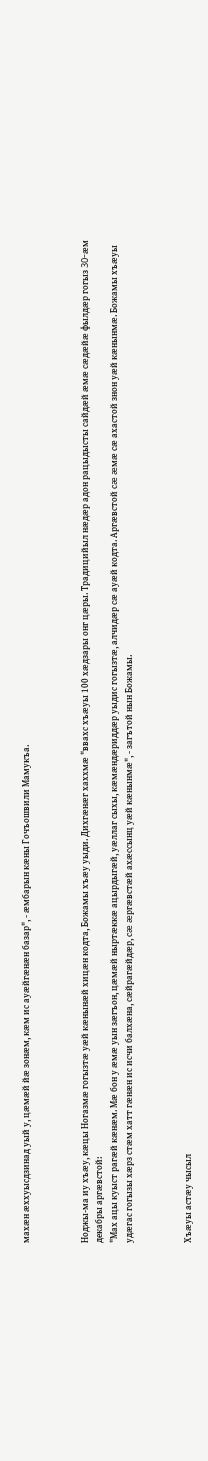махæн æххуысдзинад уый у, цæмæй йæ зонæм, кæм ис ауæйгæнæн базар", - æмбарын кæны Гочъошвили Мамукъа.



Ноджы-ма иу хъæу, кæцы Ногазмæ гогызтæ уæй кæнынæй хицæн кодта, Божамы хъæу уыди. Дихгæнæг хаххмæ "ввахс хъæуы 100 хæдзары онг цæры. Традицийыл нæдæр адон рацыдысты сайдæй æмæ сæдæйæ фылдæр гогыз 30-æм декабры аргæвстой:
"Мах ацы куыст рагæй кæнæм. Мæ бон у æмæ уын зæгъон, цæмæй ныртæккæ ацырдыгæй, уæллаг сыхы, кæмæндæриддæр уыдис гогызтæ, алчидæр сæ ауæй кодта. Аргæвстой сæ æмæ сæ ахастой знон уæй кæнынмæ. Божамы хъæуы удæгас гогызы хæрз стæм хатт гæнæн ис исчи балхæна, сæйрагæйдæр, сæ æргæвстæй ахæссынц уæй кæнынмæ", - загътой нын Божамы.



Хъæуы астæу чысыл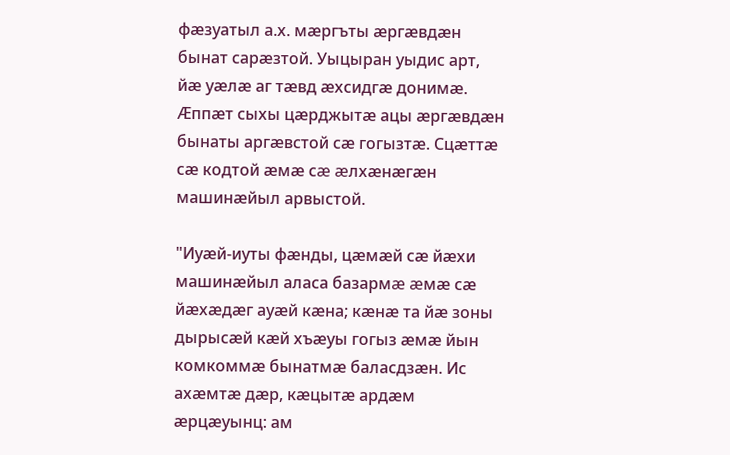фæзуатыл а.х. мæргъты æргæвдæн бынат сарæзтой. Уыцыран уыдис арт, йæ уæлæ аг тæвд æхсидгæ донимæ. Æппæт сыхы цæрджытæ ацы æргæвдæн бынаты аргæвстой сæ гогызтæ. Сцæттæ сæ кодтой æмæ сæ æлхæнæгæн машинæйыл арвыстой.

"Иуæй-иуты фæнды, цæмæй сæ йæхи машинæйыл аласа базармæ æмæ сæ йæхæдæг ауæй кæна; кæнæ та йæ зоны дырысæй кæй хъæуы гогыз æмæ йын комкоммæ бынатмæ баласдзæн. Ис ахæмтæ дæр, кæцытæ ардæм æрцæуынц: ам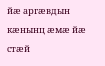йæ аргæвдын кæнынц æмæ йæ стæй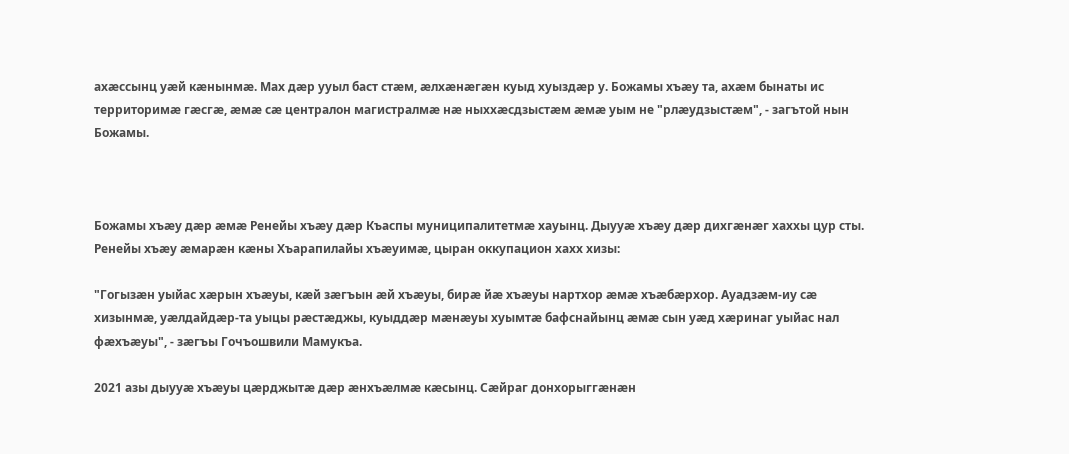ахæссынц уæй кæнынмæ. Мах дæр ууыл баст стæм, æлхæнæгæн куыд хуыздæр у. Божамы хъæу та, ахæм бынаты ис территоримæ гæсгæ, æмæ сæ централон магистралмæ нæ ныххæсдзыстæм æмæ уым не "рлæудзыстæм", - загътой нын Божамы.



Божамы хъæу дæр æмæ Ренейы хъæу дæр Къаспы муниципалитетмæ хауынц. Дыууæ хъæу дæр дихгæнæг хаххы цур сты. Ренейы хъæу æмарæн кæны Хъарапилайы хъæуимæ, цыран оккупацион хахх хизы:

"Гогызæн уыйас хæрын хъæуы, кæй зæгъын æй хъæуы, бирæ йæ хъæуы нартхор æмæ хъæбæрхор. Ауадзæм-иу сæ хизынмæ, уæлдайдæр-та уыцы рæстæджы, куыддæр мæнæуы хуымтæ бафснайынц æмæ сын уæд хæринаг уыйас нал фæхъæуы", - зæгъы Гочъошвили Мамукъа.

2021 азы дыууæ хъæуы цæрджытæ дæр æнхъæлмæ кæсынц. Сæйраг донхорыггæнæн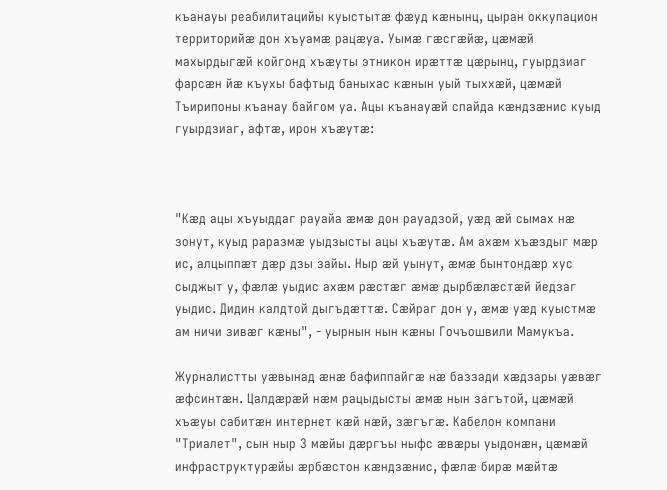къанауы реабилитацийы куыстытæ фæуд кæнынц, цыран оккупацион территорийæ дон хъуамæ рацæуа. Уымæ гæсгæйæ, цæмæй махырдыгæй койгонд хъæуты этникон ирæттæ цæрынц, гуырдзиаг фарсæн йæ къухы бафтыд баныхас кæнын уый тыххæй, цæмæй Тъирипоны къанау байгом уа. Ацы къанауæй спайда кæндзæнис куыд гуырдзиаг, афтæ, ирон хъæутæ:



"Кæд ацы хъуыддаг рауайа æмæ дон рауадзой, уæд æй сымах нæ зонут, куыд раразмæ уыдзысты ацы хъæутæ. Ам ахæм хъæздыг мæр ис, алцыппæт дæр дзы зайы. Ныр æй уынут, æмæ бынтондæр хус сыджыт у, фæлæ уыдис ахæм рæстæг æмæ дырбæлæстæй йедзаг уыдис. Дидин калдтой дыгъдæттæ. Сæйраг дон у, æмæ уæд куыстмæ ам ничи зивæг кæны", - уырнын нын кæны Гочъошвили Мамукъа.

Журналистты уæвынад æнæ бафиппайгæ нæ баззади хæдзары уæвæг æфсинтæн. Цалдæрæй нæм рацыдысты æмæ нын загътой, цæмæй хъæуы сабитæн интернет кæй нæй, зæгъгæ. Кабелон компани "Триалет", сын ныр 3 мæйы дæргъы ныфс æвæры уыдонæн, цæмæй инфраструктурæйы æрбæстон кæндзæнис, фæлæ бирæ мæйтæ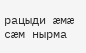рацыди æмæ сæм нырма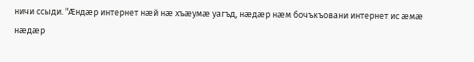ничи ссыди. "Æндæр интернет нæй нæ хъæумæ уагъд, нæдæр нæм бочъкъовани интернет ис æмæ нæдæр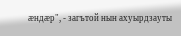æндæр", - загътой нын ахуырдзауты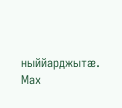ныййарджытæ. Мах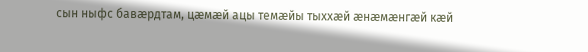сын ныфс бавæрдтам, цæмæй ацы темæйы тыххæй æнæмæнгæй кæй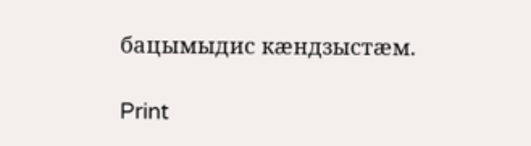бацымыдис кæндзыстæм.

Print